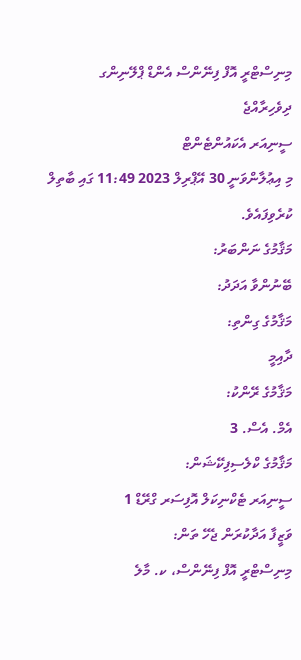މިނިސްޓްރީ އޮފް ފިނޭންސް އެންޑް ޕްލޭނިންގ
ދިވެހިރާއްޖެ
ސީނިއަރ އެކައުންޓެންޓް
މި އިޢުލާންވަނީ 30 އޭޕްރިލް 2023 11:49 ގައި ބާތިލް ކުރެވިފައެވެ.
މަޤާމުގެ ނަންބަރު:
ބޭނުންވާ އަދަދު:
މަޤާމުގެ ގިންތި:
ދާއިމީ
މަޤާމުގެ ރޭންކު:
އެމް. އެސް. 3
މަޤާމުގެ ކްލެސިފިކޭޝަން:
ސީނިއަރ ޓެކްނިކަލް އޮފިސަރ ގްރޭޑް 1
ވަޒީފާ އަދާކުރަން ޖެހޭ ތަން:
މިނިސްޓްރީ އޮފް ފިނޭންސް، ކ. މާލެ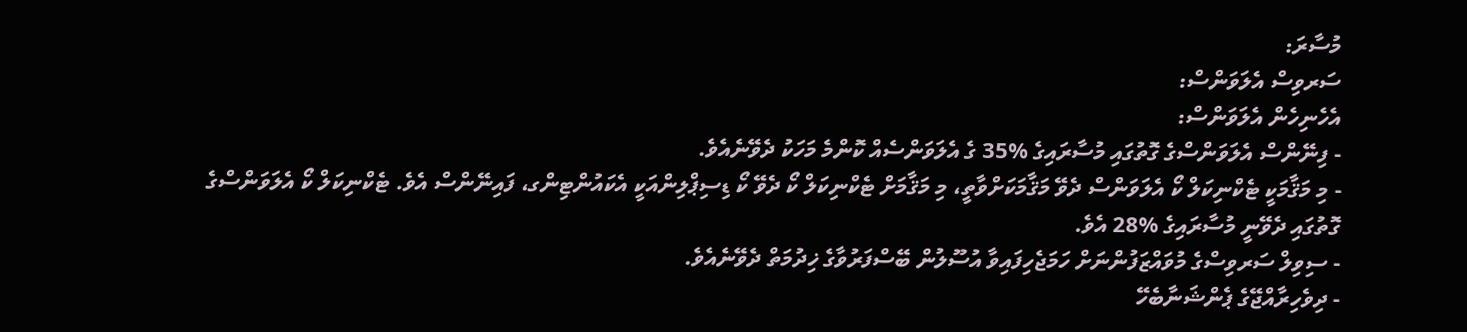މުސާރަ:
ސަރވިސް އެލަވަންސް:
އެހެނިހެން އެލަވަންސް:
- ފިނޭންސް އެލަވަންސްގެ ގޮތުގައި މުސާރައިގެ %35 ގެ އެލަވަންސެއް ކޮންމެ މަހަކު ދެވޭނެއެވެ.
- މި މަޤާމަކީ ޓެކްނިކަލް ކޯ އެލަވަންސް ދެވޭ މަޤާމަކަށްވާތީ، މި މަޤާމަށް ޓެކްނިކަލް ކޯ ދެވޭ ކޯ ޑިސިޕްލިންއަކީ އެކައުންޓިންގ، ފައިނޭންސް އެވެ. ޓެކްނިކަލް ކޯ އެލަވަންސްގެ ގޮތުގައި ދެވޭނީ މުސާރައިގެ %28 އެވެ.
- ސިވިލް ސަރވިސްގެ މުވައްޒަފުންނަށް ހަމަޖެހިފައިވާ އުސޫލުން ބޭސްފަރުވާގެ ޚިދުމަތް ދެވޭނެއެވެ.
- ދިވެހިރާއްޖޭގެ ޕެންޝަނާބެހޭ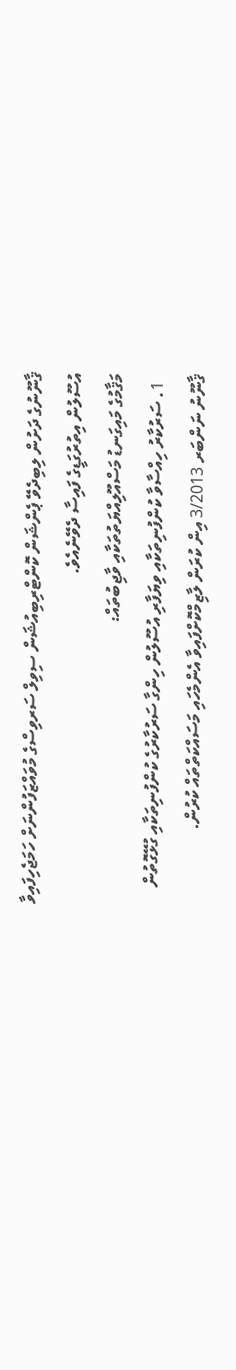ޤާނޫނުގެ ދަށުން ލިބިދެވޭ ޕެންޝަން ކޮންޓްރިބިއުޝަން ސިވިލް ސަރވިސްގެ މުވައްޒަފުންނަށް ހަމަޖެހިފައިވާ އުސޫލުން އިތުރުގަޑީގެ ފައިސާ ދެވޭނެއެވެ.
މަޤާމުގެ މައިގަނޑު މަސްއޫލިއްޔަތުތަކާއި ވާޖިބުތައް:
  1. ސަރުކާރު ހިއްސާވާ ކުންފުނިތަކާއި ވިޔަފާރި އުސޫލުން ހިންގާ ސަރުކާރުގެ ކުންފުނިތަކާއި ގުޅޭގޮތުން ޤާނޫނު ނަންބަރ 3/2013 އިން ކުރަން ލާޒިމްކޮށްފައިވާ އެންމެހައި މަސައްކަތްތައް ކުރުން.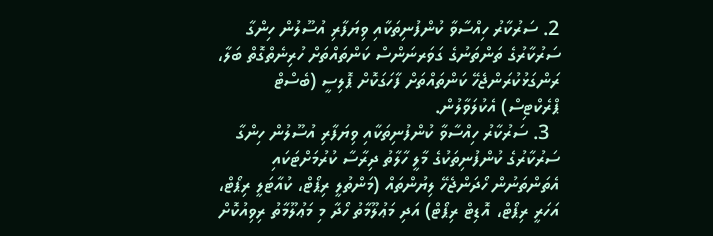2. ސަރުކާރު ހިއްސާވާ ކުންފުނިތަކާއި ވިޔަފާރި އުސޫލުން ހިންގާ ސަރުކާރުގެ ތަންތަނުގެ ގަވަރނަންސް ކަންތައްތަށް ހުރިނެތްގޮތް ބަލާ، ރަންގަޅުކުރަންޖެހޭ ކަންތައްތަށް ފާހަގަކޮށް ޕޮލިސީ (ބެސްޓް ޕްރެކްޓިސް) އެކުލަވާލުން.
  3. ސަރުކާރު ހިއްސާވާ ކުންފުނިތަކާއި ވިޔަފާރި އުސޫލުން ހިންގާ ސަރުކާރުގެ ކުންފުނިތަކުގެ މާލީ ހާލާތު ދިރާސާ ކުރުމަށްޓަކައި އެތަންތަނުން ހޯދަންޖެހޭ ލިޔުންތައް (މަންތުލީ ރިޕޯޓް، ކުއާޓަލީ ރިޕޯޓް، އަހަރީ ރިޕޯޓް، އޮޑިޓް ރިޕޯޓް) އަދި މަޢުލޫމާތު ހޯދާ މި މަޢުލޫމާތު ރިވިއުކޮށް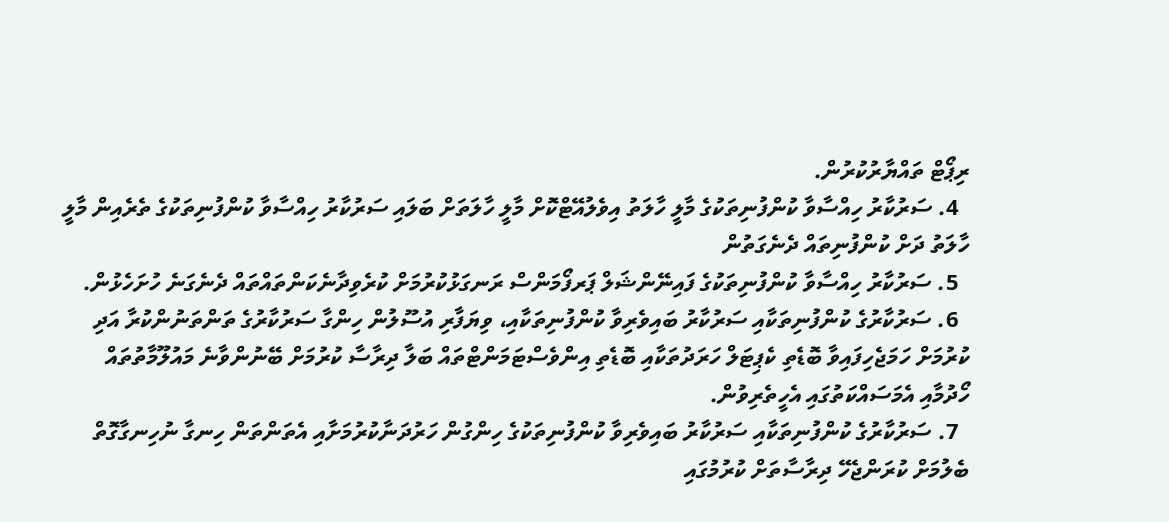ރިޕޯޓް ތައްޔާރުކުރުން.
  4. ސަރުކާރު ހިއްސާވާ ކުންފުނިތަކުގެ މާލީ ހާލަތު އިވެލުއޭޓްކޮށް މާލީ ހާލަތަށް ބަލައި ސަރުކާރު ހިއްސާވާ ކުންފުނިތަކުގެ ތެރެއިން މާލީ ހާލަތު ދަށް ކުންފުނިތައް ދެނެގަތުން
  5. ސަރުކާރު ހިއްސާވާ ކުންފުނިތަކުގެ ފައިނޭންޝަލް ޕަރފޯމަންސް ރަނގަޅުކުރުމަށް ކުރެވިދާނެކަންތައްތައް ދެނެގަނެ ހުށަހެޅުން.
  6. ސަރުކާރުގެ ކުންފުނިތަކާއި ސަރުކާރު ބައިވެރިވާ ކުންފުނިތަކާއި، ވިޔަފާރި އުސޫލުން ހިންގާ ސަރުކާރުގެ ތަންތަނުންކުރާ އަދި ކުރުމަށް ހަމަޖެހިފައިވާ ބޮޑެތި ކެޕިޓަލް ހަރަދުތަކާއި ބޮޑެތި އިންވެސްޓަމަންޓްތައް ބަލާ ދިރާސާ ކުރުމަށް ބޭނުންވާނެ މައުލޫމާތުތައް ހޯދުމާއި އެމަސައްކަތުގައި އެހީތެރިވުން.
  7. ސަރުކާރުގެ ކުންފުނިތަކާއި ސަރުކާރު ބައިވެރިވާ ކުންފުނިތަކުގެ ހިންގުން ހަރުދަނާކުރުމަށާއި އެތަންތަން ހިނގާ ނުހިނގާގޮތް ބެލުމަށް ކުރަންޖެހޭ ދިރާސާތަށް ކުރުމުގައި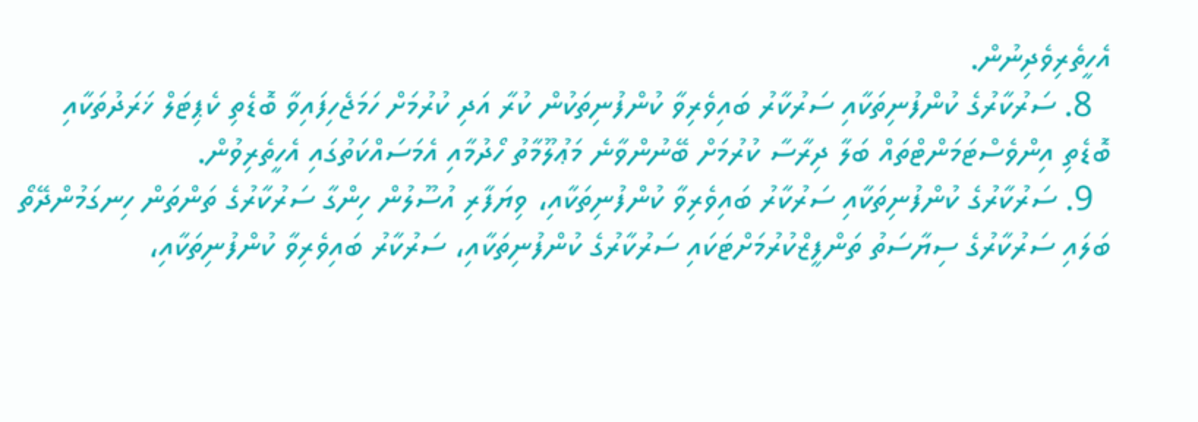އެހީތެރިވެދިނުން.
  8. ސަރުކާރުގެ ކުންފުނިތަކާއި ސަރުކާރު ބައިވެރިވާ ކުންފުނިތަކުން ކުރާ އަދި ކުރުމަށް ހަމަޖެހިފައިވާ ބޮޑެތި ކެޕިޓަލް ޚަރަދުތަކާއި ބޮޑެތި އިންވެސްޓަމަންޓްތައް ބަލާ ދިރާސާ ކުރުމަށް ބޭނުންވާނެ މަޢުލޫމާތު ހޯދުމާއި އެމަސައްކަތުގައި އެހީތެރިވުން.
  9. ސަރުކާރުގެ ކުންފުނިތަކާއި ސަރުކާރު ބައިވެރިވާ ކުންފުނިތަކާއި، ވިޔަފާރި އުސޫލުން ހިންގާ ސަރުކާރުގެ ތަންތަން ހިނގަމުންދޭތޯ ބަލައި ސަރުކާރުގެ ސިޔާސަތު ތަންފީޒްކުރުމަށްޓަކައި ސަރުކާރުގެ ކުންފުނިތަކާއި، ސަރުކާރު ބައިވެރިވާ ކުންފުނިތަކާއި،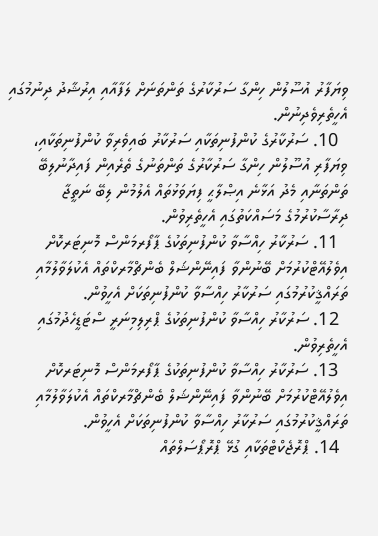ވިޔަފާރު އުސޫލުން ހިންގާ ސަރުކާރުގެ ތަންތަނަށް ލަފާއާއި އިރުޝާދު ދިނުމުގައި އެހީތެރިވެދިނުން.
  10. ސަރުކާރުގެ ކުންފުނިތަކާއި ސަރުކާރު ބައިވެރިވާ ކުންފުނިތަކާއި، ވިޔަފާރި އުސޫލުން ހިންގާ ސަރުކާރުގެ ތަންތަނުގެ ތެރެއިން ފައިދާނުލިބޭ ތަންތަނާއި މެދު އަޅާނެ އިޞްލާޙީ ފިޔަވަޅުތައް އެލުމުން ލިބޭ ނަތީޖާ ދިރާސާކުރުމުގެ މަސައްކަތުގައި އެހީތެރިވުން.
  11. ސަރުކާރު ހިއްސާވާ ކުންފުނިތަކުގެ ޕާފޯރމަންސް މޮނިޓަރކޮށް އިވެލުއޭޓްކުރުމަށް ބޭނުންވާ ފައިނޭންޝަލް ބެންޗްމާރކްތައް އެކުލަވާލުމާއި ތަރައްޤީކުރުމުގައި ސަރުކާރު ހިއްސާވާ ކުންފުނިތަކަށް އެހީވުން.
  12. ސަރުކާރު ހިއްސާވާ ކުންފުނިތަކުގެ ޕްރިލިމިނަރީ ސްޓަޑީހެދުމުގައި އެހީތެރިވުން.
  13. ސަރުކާރު ހިއްސާވާ ކުންފުނިތަކުގެ ޕާފޯރމަންސް މޮނިޓަރކޮށް އިވެލުއޭޓްކުރުމަށް ބޭނުންވާ ފައިނޭންޝަލް ބެންޗްމާރކްތައް އެކުލަވާލުމާއި ތަރައްޤީކުރުމުގައި ސަރުކާރު ހިއްސާވާ ކުންފުނިތަކަށް އެހީވުން.
  14. ޕްރޮޖެކްޓްތަކާއި ގުޅޭ ޕްރޮޕޯސަލްތައް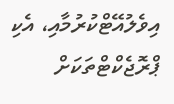އިވެލުއޭޓްކުރުމާއި، އެކި ޕްރޮޖެކްޓްތަކަށް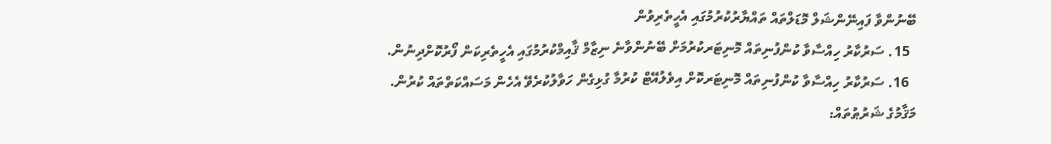ބޭނުންވާ ފައިނޭންޝަލް މޮޑަލްތައް ތައްޔާރުކުރުމުގައި އެހީތެރިވުން
  15. ސަރުކާރު ހިއްސާވާ ކުންފުނިތައް މޮނިޓަރކުރުމަށް ބޭނުންވާނެ ނިޒާމް ޤާއިމްކުރުމުގައި އެހީތެރިކަން ފޯރުކޮށްދިނުން.
  16. ސަރުކާރު ހިއްސާވާ ކުންފުނިތައް މޮނިޓަރކޮށް އިވެލުއޭޓް ކުރުމާ ގުޅިގެން ހަވާލުކުރެވޭ އެހެން މަސައްކަތްތައް ކުރުން.
މަޤާމުގެ ޝަރުޠުތައް: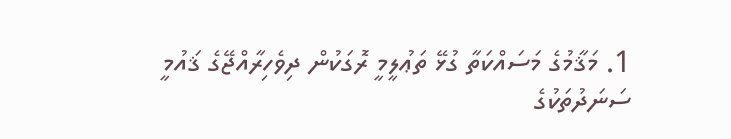1. މަޤާމުގެ މަސައްކަތާ ގުޅޭ ތަޢުލީމީ ރޮގަކުން ދިވެހިރާއްޖޭގެ ޤައުމީ ސަނަދުތަކުގެ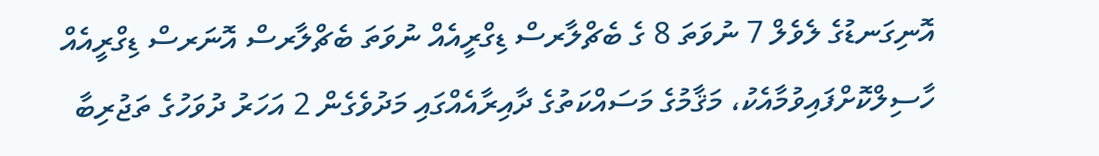އޮނިގަނޑުގެ ލެވެލް 7 ނުވަތަ 8 ގެ ބެޗްލާރސް ޑިގްރީއެއް ނުވަތަ ބެޗްލާރސް އޮނަރސް ޑިގްރީއެއް ހާސިލްކޮށްފައިވުމާއެކު، މަޤާމުގެ މަސައްކަތުގެ ދާއިރާއެއްގައި މަދުވެގެން 2 އަހަރު ދުވަހުގެ ތަޖުރިބާ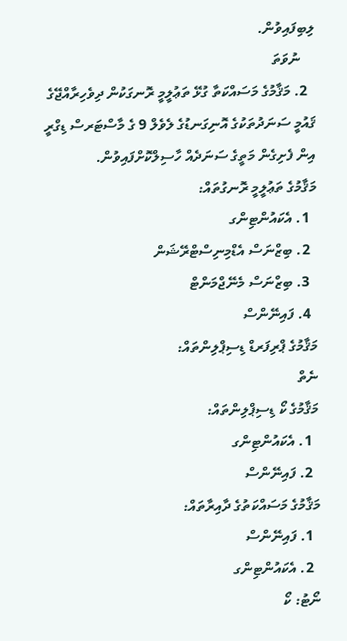ލިބިފައިވުން.
    ނުވަތަ
  2. މަޤާމުގެ މަސައްކަތާ ގުޅޭ ތަޢުލީމީ ރޮނގަކުން ދިވެހިރާއްޖޭގެ ޤައުމީ ސަނަދުތަކުގެ އޮނިގަނޑުގެ ލެވެލް 9 ގެ މާސްޓަރސް ޑިގްރީ އިން ފެށިގެން މަތީގެ ސަނަދެއް ހާސިލްކޮށްފައިވުން.
މަޤާމުގެ ތަޢުލީމީ ރޮނގުތައް:
  1. އެކައުންޓިންގ
  2. ބިޒްނަސް އެޑްމިނިސްޓްރޭޝަން
  3. ބިޒްނަސް މެނޭޖްމަންޓް
  4. ފައިނޭންސް
މަޤާމުގެ ޕްރިފަރޑް ޑިސިޕްލިންތައް:
ނެތް
މަޤާމުގެ ކޯ ޑިސިޕްލިންތައް:
  1. އެކައުންޓިންގ
  2. ފައިނޭންސް
މަޤާމުގެ މަސައްކަތުގެ ދާއިރާތައް:
  1. ފައިނޭންސް
  2. އެކައުންޓިންގ
ނޯޓު: ކޯ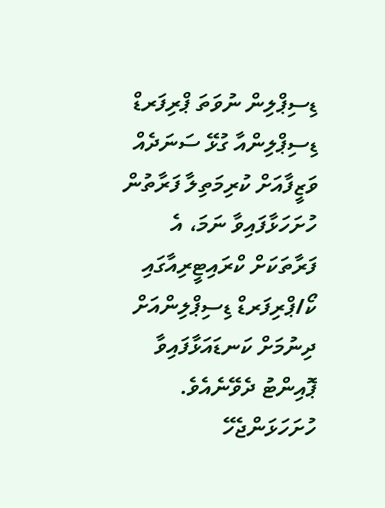ޑިސިޕްލިން ނުވަތަ ޕްރިފަރޑް ޑިސިޕްލިންއާ ގުޅޭ ސަނަދެއް ވަޒީފާއަށް ކުރިމަތިލާ ފަރާތުން ހުށަހަޅާފައިވާ ނަމަ، އެ ފަރާތަކަށް ކްރައިޓީރިއާގައި ކޯ/ޕްރިފަރޑް ޑިސިޕްލިންއަށް ދިނުމަށް ކަނޑައަޅާފައިވާ ޕޮއިންޓު ދެވޭނެއެވެ.
ހުށަހަޅަންޖެހޭ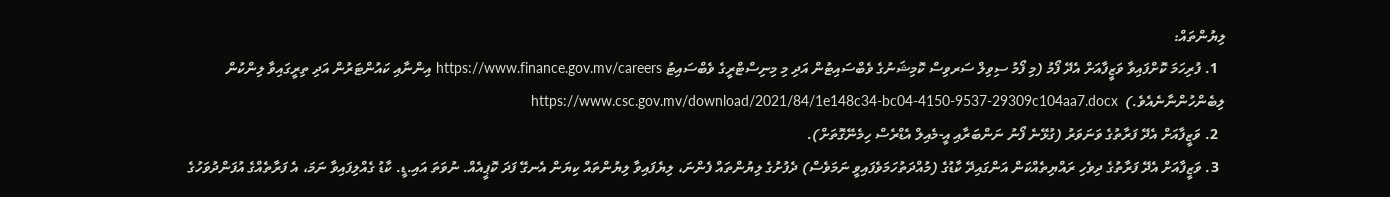ލިޔުންތައް:
  1. ފުރިހަމަ ކޮށްފައިވާ ވަޒީފާއަށް އެދޭ ފޯމު (މި ފޯމު ސިވިލް ސަރވިސް ކޮމިޝަނުގެ ވެބްސައިޓުން އަދި މި މިނިސްޓްރީގެ ވެބްސައިޓު https://www.finance.gov.mv/careers އިންނާއި ކައުންޓަރުން އަދި ތިރީގައިވާ ލިންކުން ލިބެންހުންނާނެއެވެ.)  https://www.csc.gov.mv/download/2021/84/1e148c34-bc04-4150-9537-29309c104aa7.docx
  2. ވަޒީފާއަށް އެދޭ ފަރާތުގެ ވަނަވަރު (ގުޅޭނެ ފޯނު ނަންބަރާއި އީ-މެއިލް އެޑްރެސް ހިމެނޭގޮތަށް).
  3. ވަޒީފާއަށް އެދޭ ފަރާތުގެ ދިވެހި ރައްޔިތެއްކަން އަންގައިދޭ ކާޑުގެ (މުއްދަތުހަމަވެފައިވީ ނަމަވެސް) ދެފުށުގެ ލިޔުންތައް ފެންނަ، ލިޔެފައިވާ ލިޔުންތައް ކިޔަން އެނގޭ ފަދަ ކޮޕީއެއް. ނުވަތަ އައި.ޑީ. ކާޑު ގެއްލިފައިވާ ނަމަ، އެ ފަރާތެއްގެ އުފަންދުވަހުގެ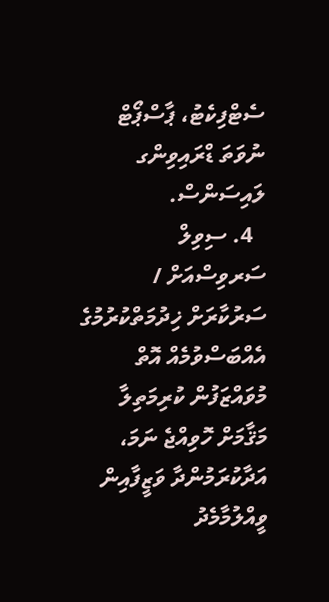ސެޓްފިކެޓު، ޕާސްޕޯޓް ނުވަތަ ޑްރައިވިންގ ލައިސަންސް.
  4. ސިވިލް ސަރވިސްއަށް / ސަރުކާރަށް ޚިދުމަތްކުރުމުގެ އެއްބަސްވުމެއް އޮތް މުވައްޒަފުން ކުރިމަތިލާ މަޤާމަށް ހޮވިއްޖެ ނަމަ، އަދާކުރަމުންދާ ވަޒީފާއިން ވީއްލުމާމެދު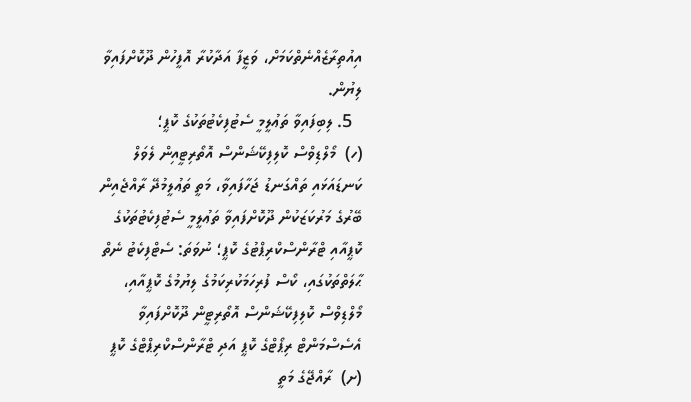އިއުތިރާޒެއްނެތްކަމަށް، ވަޒީފާ އަދާކުރާ އޮފީހުން ދޫކޮށްފައިވާ ލިޔުން.
  5. ލިބިފައިވާ ތަޢުލީމީ ސެޓުފިކެޓުތަކުގެ ކޮޕީ؛
(ހ)  މޯލްޑިވްސް ކޮލިފިކޭޝަންސް އޮތޯރިޓީއިން ލެވަލް ކަނޑައަޅައި ތައްގަނޑު ޖަހާފައިވާ، މަތީ ތަޢުލީމުދޭ ރާއްޖެއިން ބޭރުގެ މަރުކަޒަކުން ދޫކޮށްފައިވާ ތަޢުލީމީ ސެޓުފިކެޓުތަކުގެ ކޮޕީއާއި ޓްރާންސްކްރިޕްޓުގެ ކޮޕީ؛ ނުވަތަ: ސެޓްފިކެޓު ނެތް ޙާލަތްތަކުގައި، ކޯސް ފުރިހަމަކުރިކަމުގެ ލިޔުމުގެ ކޮޕީއާއި، މޯލްޑިވްސް ކޮލިފިކޭޝަންސް އޮތޯރިޓީން ދޫކޮށްފައިވާ އެސެސްމަންޓް ރިޕޯޓްގެ ކޮޕީ އަދި ޓްރާންސްކްރިޕްޓްގެ ކޮޕީ
(ށ)  ރާއްޖޭގެ މަތީ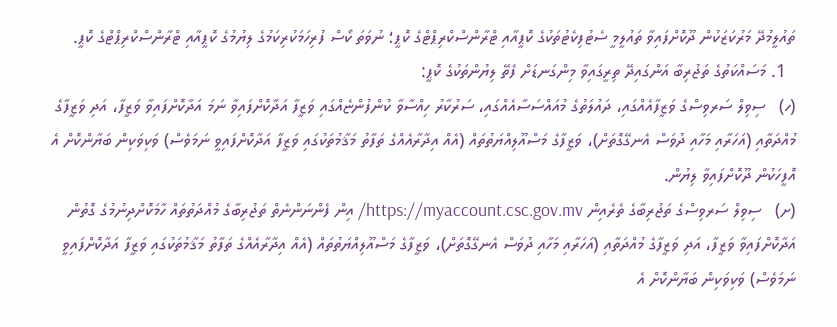ތައުލީމުދޭ މަރުކަޒަކުން ދޫކޮށްފައިވާ ތައުލީމީ ސެޓުފިކެޓުތަކުގެ ކޮޕީއާއި ޓްރާންސްކްރިޕްޓްގެ ކޮޕީ؛ ނުވަތަ ކޯސް ފުރިހަމަކުރިކަމުގެ ލިޔުމުގެ ކޮޕީއާއި ޓްރާންސްކްރިޕްޓްގެ ކޮޕީ.
  1. މަސައްކަތުގެ ތަޖުރިބާ އަންގައިދޭ ތިރީގައިވާ މިންގަނޑަށް ފެތޭ ލިޔުންތަކުގެ ކޮޕީ:
(ހ)   ސިވިލް ސަރވިސްގެ ވަޒީފާއެއްގައި، ދައުލަތުގެ މުއައްސަސާއެއްގައި، ސަރުކާރު ހިއްސާވާ ކުންފުންޏެއްގައި ވަޒީފާ އަދާކޮށްފައިވާ ނަމަ އަދާކޮށްފައިވާ ވަޒީފާ، އަދި ވަޒީފާގެ މުއްދަތާއި (އަހަރާއި މަހާއި ދުވަސް އެނގޭގޮތަށް)، ވަޒީފާގެ މަސްއޫލިއްޔަތުތައް (އެއް އިދާރާއެއްގެ ތަފާތު މަޤާމުތަކުގައި ވަޒީފާ އަދާކޮށްފައިވީ ނަމަވެސް) ވަކިވަކިން ބަޔާންކޮށް އެ އޮފީހަކުން ދޫކޮށްފައިވާ ލިޔުން.
(ށ)   ސިވިލް ސަރވިސްގެ ތަޖުރިބާގެ ތެރެއިން https://myaccount.csc.gov.mv/ އިން ފެންނަންނެތް ތަޖުރިބާގެ މުއްދަތުތައް ހާމަކޮށްދިނުމުގެ ގޮތުން އަދާކޮށްފައިވާ ވަޒީފާ، އަދި ވަޒީފާގެ މުއްދަތާއި (އަހަރާއި މަހާއި ދުވަސް އެނގޭގޮތަށް)، ވަޒީފާގެ މަސްއޫލިއްޔަތުތައް (އެއް އިދާރާއެއްގެ ތަފާތު މަޤާމުތަކުގައި ވަޒީފާ އަދާކޮށްފައިވީ ނަމަވެސް) ވަކިވަކިން ބަޔާންކޮށް އެ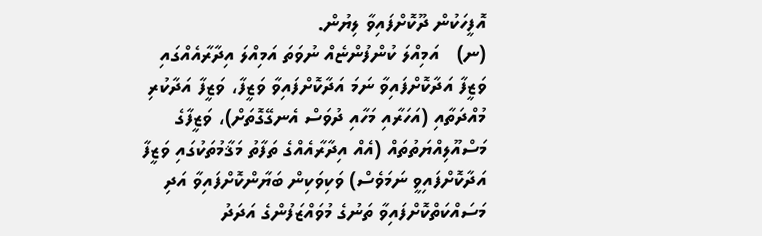އޮފީހަކުން ދޫކޮށްފައިވާ ލިޔުން.
(ނ)   އަމިއްލަ ކުންފުންޏެއް ނުވަތަ އަމިއްލަ އިދާރާއެއްގައި ވަޒީފާ އަދާކޮށްފައިވާ ނަމަ އަދާކޮށްފައިވާ ވަޒީފާ، ވަޒީފާ އަދާކުރި މުއްދަތާއި (އަހަރާއި މަހާއި ދުވަސް އެނގޭގޮތަށް)، ވަޒީފާގެ މަސްއޫލިއްޔަތުތައް (އެއް އިދާރާއެއްގެ ތަފާތު މަޤާމުތަކުގައި ވަޒީފާ އަދާކޮށްފައިވީ ނަމަވެސް) ވަކިވަކިން ބަޔާންކޮށްފައިވާ އަދި މަސައްކަތްކޮށްފައިވާ ތަނުގެ މުވައްޒަފުންގެ އަދަދު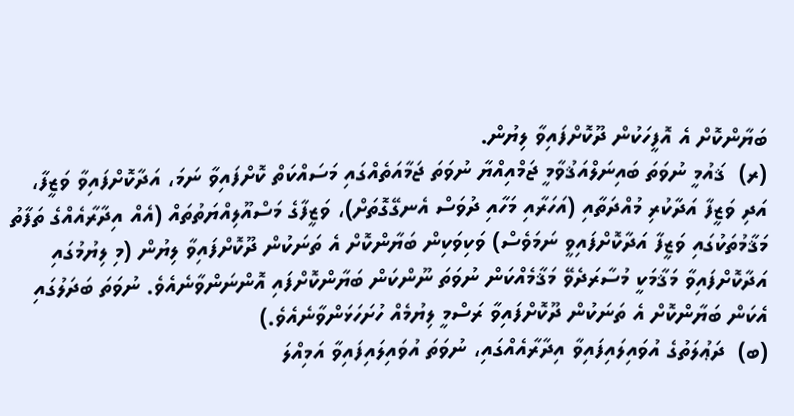ބަޔާންކޮށް އެ އޮފީހަކުން ދޫކޮށްފައިވާ ލިޔުން.
(ރ)  ޤައުމީ ނުވަތަ ބައިނަލްއަޤުވާމީ ޖަމްއިއްޔާ ނުވަތަ ޖަމާއަތެއްގައި މަސައްކަތް ކޮށްފައިވާ ނަމަ، އަދާކޮށްފައިވާ ވަޒީފާ، އަދި ވަޒީފާ އަދާކުރި މުއްދަތާއި (އަހަރާއި މަހާއި ދުވަސް އެނގޭގޮތަށް)، ވަޒީފާގެ މަސްއޫލިއްޔަތުތައް (އެއް އިދާރާއެއްގެ ތަފާތު މަޤާމުތަކުގައި ވަޒީފާ އަދާކޮށްފައިވީ ނަމަވެސް) ވަކިވަކިން ބަޔާންކޮށް އެ ތަނަކުން ދޫކޮށްފައިވާ ލިޔުން (މި ލިޔުމުގައި އަދާކޮށްފައިވާ މަޤާމަކީ މުސާރަދެވޭ މަޤާމެއްކަން ނުވަތަ ނޫންކަން ބަޔާންކޮށްފައި އޮންނަންވާނެއެވެ. ނުވަތަ ބަދަލުގައި އެކަން ބަޔާންކޮށް އެ ތަނަކުން ދޫކޮށްފައިވާ ރަސްމީ ލިޔުމެއް ހުށަހަޅަންވާނެއެވެ.)
(ބ)  ދަޢުލަތުގެ އުވައިލައިފައިވާ އިދާރާއެއްގައި، ނުވަތަ އުވައިލައިފައިވާ އަމިއްލަ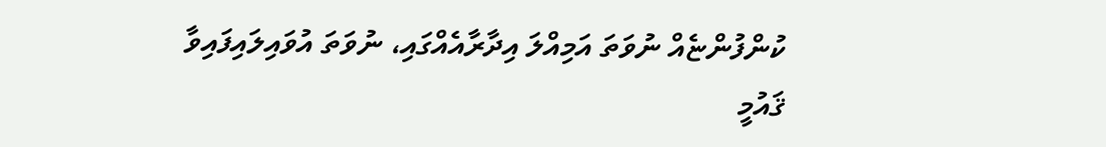ކުންފުންޏެއް ނުވަތަ އަމިއްލަ އިދާރާއެއްގައި، ނުވަތަ އުވައިލައިފައިވާ ޤައުމީ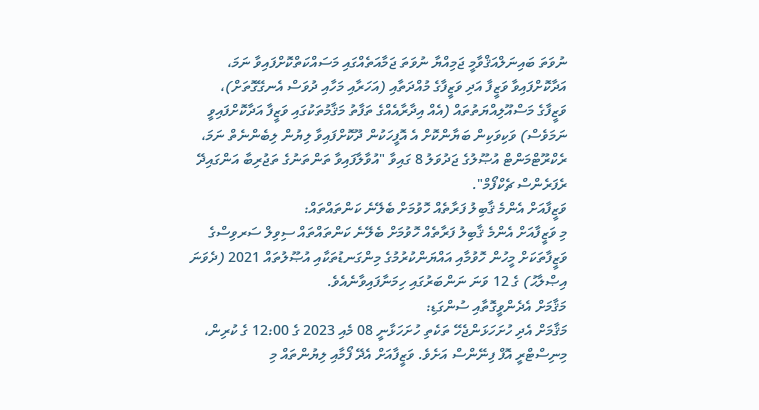ނުވަތަ ބައިނަލްއަޤްވާމީ ޖަމިއްޔާ ނުވަތަ ޖަމާއަތެއްގައި މަސައްކަތްކޮށްފައިވާ ނަމަ، އަދާކޮށްފައިވާ ވަޒީފާ އަދި ވަޒީފާގެ މުއްދަތާއި (އަހަރާއި މަހާއި ދުވަސް އެނގޭގޮތަށް)، ވަޒީފާގެ މަސްއޫލިއްޔަތުތައް (އެއް އިދާރާއެއްގެ ތަފާތު މަޤާމުތަކުގައި ވަޒީފާ އަދާކޮށްފައިވީ ނަމަވެސް) ވަކިވަކިން ބަޔާންކޮށް އެ އޮފީހަކުން ދޫކޮށްފައިވާ ލިޔުން ލިބެންނެތް ނަމަ، ރެކްރޫޓްމަންޓް އުޞޫލުގެ ޖަދުވަލު 8 ގައިވާ "އުވާލާފައިވާ ތަންތަނުގެ ތަޖުރިބާ އަންގައިދޭ ރެފަރެންސް ޗެކްފޯމް".
ވަޒީފާއަށް އެންމެ ޤާބިލު ފަރާތެއް ހޮވުމަށް ބެލޭނެ ކަންތައްތައް:
މި ވަޒީފާއަށް އެންމެ ޤާބިލު ފަރާތެއް ހޮވުމަށް ބެލޭނެ ކަންތައްތައް ސިވިލް ސަރވިސްގެ ވަޒީފާތަކަށް މީހުން ހޮވުމާއި އައްޔަންކުރުމުގެ މިންގަނޑުތަކާއި އުޞޫލުތައް 2021 (ދެވަނަ އިޞްލާޙު) ގެ 12 ވަނަ ނަންބަރުގައި ހިމަނާފައިވާނެއެވެ.
މަޤާމަށް އެދެންވީގޮތާއި ސުންގަޑި:
މަޤާމަށް އެދި ހުށަހަޅަންޖެހޭ ތަކެތި ހުށަހަޅާނީ 08 މެއި 2023 ގެ 12:00 ގެ ކުރިން، މިނިސްޓްރީ އޮފް ފިނޭންސް އަށެވެ. ވަޒީފާއަށް އެދޭ ފޯމާއި ލިޔުންތައް މި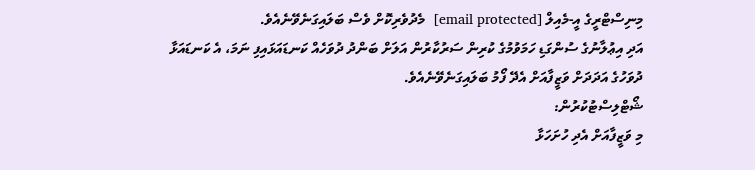މިނިސްޓްރީގެ އީ-މެއިލް [email protected]  މެދުވެރިކޮށް ވެސް ބަލައިގަނެވޭނެއެވެ.
އަދި އިޢުލާނުގެ ސުންގަޑި ހަމަވުމުގެ ކުރިން ސަރުކާރުން އަލަށް ބަންދު ދުވަހެއް ކަނޑައަޅައިފި ނަމަ، އެ ކަނޑައަޅާ ދުވަހުގެ އަދަދަށް ވަޒީފާއަށް އެދޭ ފޯމު ބަލައިގަނެވޭނެއެވެ.
ޝޯޓްލިސްޓުކުރުން:
މި ވަޒީފާއަށް އެދި ހުށަހަޅާ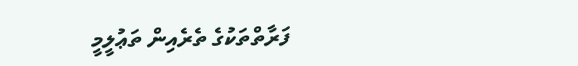ފަރާތްތަކުގެ ތެރެއިން ތަޢުލީމީ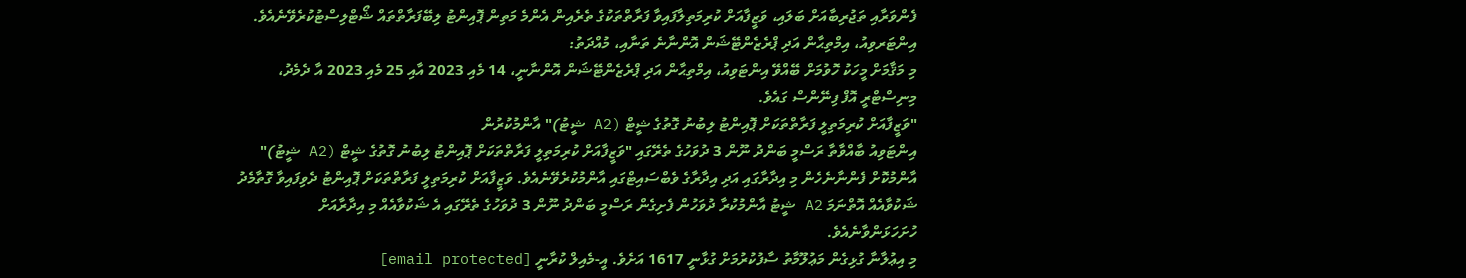ފެންވަރާއި ތަޖުރިބާއަށް ބަލައި، ވަޒީފާއަށް ކުރިމަތިލާފައިވާ ފަރާތްތަކުގެ ތެރެއިން އެންމެ މަތިން ޕޮއިންޓު ލިބޭފަރާތްތައް ޝޯޓްލިސްޓުކުރެވޭނެއެވެ.
އިންޓަރވިއު، އިމްތިޙާން އަދި ޕްރެޒެންޓޭޝަން އޮންނާނެ ތަނާއި، މުއްދަތު:
މި މަޤާމަށް މީހަކު ހޮވުމަށް ބޭއްވޭ އިންޓަވިއު، އިމްތިޙާން އަދި ޕްރެޒެންޓޭޝަން އޮންނާނީ، 14 މެއި 2023 އާއި 25 މެއި 2023 އާ ދެމެދު، މިނިސްޓްރީ އޮފް ފިނޭންސް ގައެވެ.
"ވަޒީފާއަށް ކުރިމަތިލީ ފަރާތްތަކަށް ޕޮއިންޓު ލިބުނު ގޮތުގެ ޝީޓް (A2 ޝީޓު)" އާންމުކުރުން
އިންޓަވިއު ބާއްވާތާ ރަސްމީ ބަންދު ނޫން 3 ދުވަހުގެ ތެރޭގައި "ވަޒީފާއަށް ކުރިމަތިލީ ފަރާތްތަކަށް ޕޮއިންޓު ލިބުނު ގޮތުގެ ޝީޓް (A2 ޝީޓު)" އާންމުކޮށް ފެންނާނެހެން މި އިދާރާގައި އަދި އިދާރާގެ ވެބްސައިޓްގައި އާންމުކުރެވޭނެއެވެ. ވަޒީފާއަށް ކުރިމަތިލީ ފަރާތްތަކަށް ޕޮއިންޓު ދެވިފައިވާ ގޮތާމެދު ޝަކުވާއެއް އޮތްނަމަ A2 ޝީޓު އާންމުކުރާ ދުވަހުން ފެށިގެން ރަސްމީ ބަންދު ނޫން 3 ދުވަހުގެ ތެރޭގައި އެ ޝަކުވާއެއް މި އިދާރާއަށް ހުށަހަޅަންވާނެއެވެ.
މި އިޢުލާނާ ގުޅިގެން މަޢުލޫމާތު ސާފުކުރުމަށް ގުޅާނީ 1617 އަށެވެ. އީ-މެއިލް ކުރާނީ [email protected]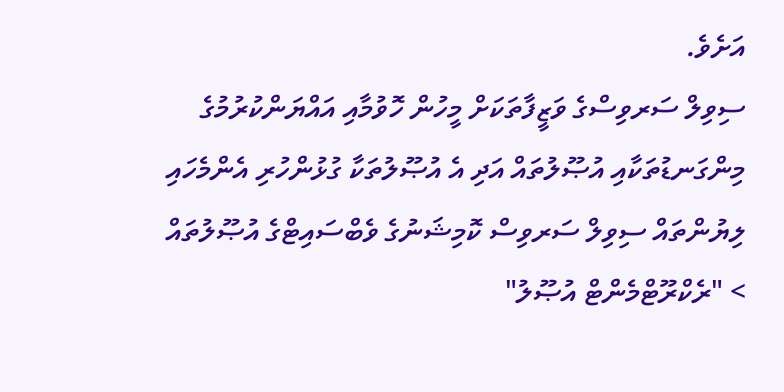އަށެވެ.
ސިވިލް ސަރވިސްގެ ވަޒީފާތަކަށް މީހުން ހޮވުމާއި އައްޔަންކުރުމުގެ މިންގަނޑުތަކާއި އުޞޫލުތައް އަދި އެ އުޞޫލުތަކާ ގުޅުންހުރި އެންމެހައި ލިޔުންތައް ސިވިލް ސަރވިސް ކޮމިޝަނުގެ ވެބްސައިޓްގެ އުޞޫލުތައް > "ރެކްރޫޓްމެންޓް އުޞޫލު"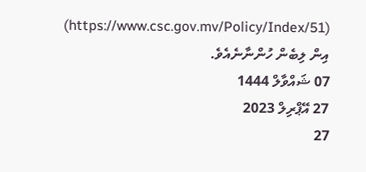(https://www.csc.gov.mv/Policy/Index/51) އިން ލިބެން ހުންނާނެއެވެ.
07 ޝައްވާލް 1444
27 އޭޕްރިލް 2023
27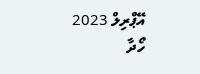އޭޕްރިލް 2023
ހޯދާ